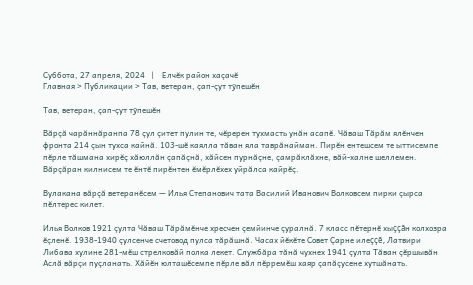Суббота, 27 апреля, 2024   |    Елчĕк район хаçачĕ
Главная > Публикации > Тав, ветеран, çап-çут тỹпешĕн

Тав, ветеран, çап-çут тỹпешĕн

Вăрçă чарăннăранпа 78 çул çитет пулин те, чĕререн тухмасть унăн асапĕ. Чăваш Тăрăм ялĕнчен фронта 214 çын тухса кайнă. 103-шĕ каялла тăван яла таврăнайман. Пирĕн ентешсем те ыттисемпе пĕрле тăшмана хирĕç хăюллăн çапăçнă, хăйсен пурнăçне, çамрăклăхне, вăй-халне шеллемен. Вăрçăран килнисем те ĕнтĕ пирĕнтен ĕмĕрлĕхех уйрăлса кайрĕç.

Вулакана вăрçă ветеранĕсем — Илья Степанович тата Василий Иванович Волковсем пирки çырса пĕлтерес килет.

Илья Волков 1921 çулта Чăваш Тăрăмĕнче хресчен çемйинче çуралнă. 7 класс пĕтернĕ хыççăн колхозра ĕçленĕ. 1938-1940 çулсенче счетовод пулса тăрăшнă. Часах йĕкĕте Совет Çарне илеççĕ, Латвири Либава хулине 281-мĕш стрелковăй полка лекет. Службăра тăнă чухнех 1941 çулта Тăван çĕршывăн Аслă вăрçи пуçланать. Хăйĕн юлташĕсемпе пĕрле вăл пĕрремĕш хаяр çапăçусене хутшăнать.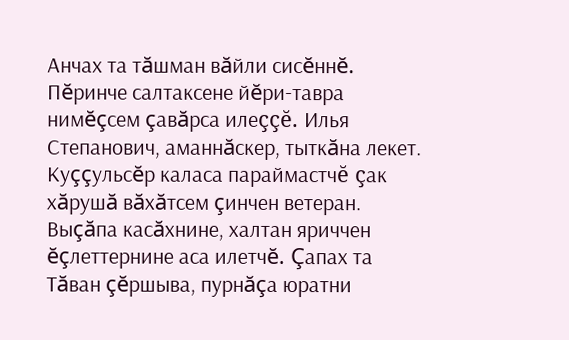Анчах та тăшман вăйли сисĕннĕ. Пĕринче салтаксене йĕри-тавра нимĕçсем çавăрса илеççĕ. Илья Степанович, аманнăскер, тыткăна лекет. Куççульсĕр каласа параймастчĕ çак хăрушă вăхăтсем çинчен ветеран. Выçăпа касăхнине, халтан яриччен ĕçлеттернине аса илетчĕ. Çапах та Тăван çĕршыва, пурнăçа юратни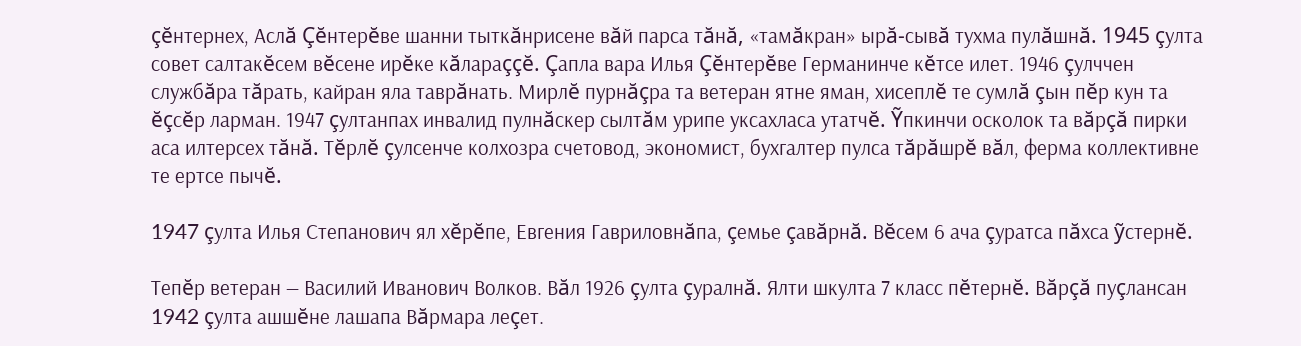çĕнтернех, Аслă Çĕнтерĕве шанни тыткăнрисене вăй парса тăнă, «тамăкран» ырă-сывă тухма пулăшнă. 1945 çулта совет салтакĕсем вĕсене ирĕке кăлараççĕ. Çапла вара Илья Çĕнтерĕве Германинче кĕтсе илет. 1946 çулччен службăра тăрать, кайран яла таврăнать. Мирлĕ пурнăçра та ветеран ятне яман, хисеплĕ те сумлă çын пĕр кун та ĕçсĕр ларман. 1947 çултанпах инвалид пулнăскер сылтăм урипе уксахласа утатчĕ. Ỹпкинчи осколок та вăрçă пирки аса илтерсех тăнă. Тĕрлĕ çулсенче колхозра счетовод, экономист, бухгалтер пулса тăрăшрĕ вăл, ферма коллективне те ертсе пычĕ.

1947 çулта Илья Степанович ял хĕрĕпе, Евгения Гавриловнăпа, çемье çавăрнă. Вĕсем 6 ача çуратса пăхса ỹстернĕ.

Тепĕр ветеран — Василий Иванович Волков. Вăл 1926 çулта çуралнă. Ялти шкулта 7 класс пĕтернĕ. Вăрçă пуçлансан 1942 çулта ашшĕне лашапа Вăрмара леçет.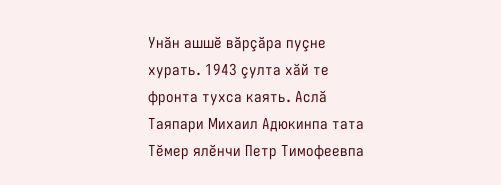Унăн ашшĕ вăрçăра пуçне хурать. 1943 çулта хăй те фронта тухса каять. Аслă Таяпари Михаил Адюкинпа тата Тĕмер ялĕнчи Петр Тимофеевпа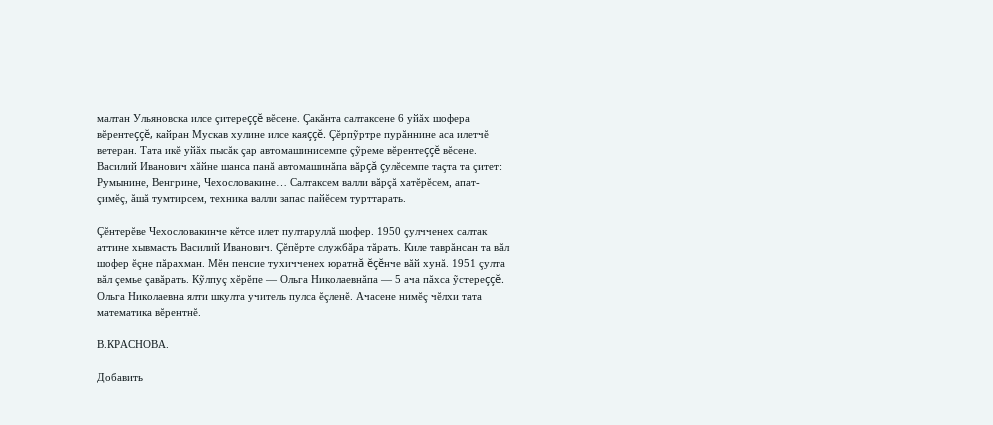малтан Ульяновска илсе çитереççĕ вĕсене. Çакăнта салтаксене 6 уйăх шофера вĕрентеççĕ, кайран Мускав хулине илсе каяççĕ. Çĕрпỹртре пурăннине аса илетчĕ ветеран. Тата икĕ уйăх пысăк çар автомашинисемпе çỹреме вĕрентеççĕ вĕсене. Василий Иванович хăйне шанса панă автомашинăпа вăрçă çулĕсемпе таçта та çитет: Румынине, Венгрине, Чехословакине… Салтаксем валли вăрçă хатĕрĕсем, апат-çимĕç, ăшă тумтирсем, техника валли запас пайĕсем турттарать.

Çĕнтерĕве Чехословакинче кĕтсе илет пултаруллă шофер. 1950 çулчченех салтак аттине хывмасть Василий Иванович. Çĕпĕрте службăра тăрать. Киле таврăнсан та вăл шофер ĕçне пăрахман. Мĕн пенсие тухичченех юратнă ĕçĕнче вăй хунă. 1951 çулта вăл çемье çавăрать. Кỹлпуç хĕрĕпе — Ольга Николаевнăпа — 5 ача пăхса ỹстереççĕ. Ольга Николаевна ялти шкулта учитель пулса ĕçленĕ. Ачасене нимĕç чĕлхи тата математика вĕрентнĕ.

В.КРАСНОВА.

Добавить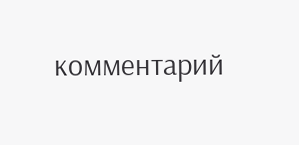комментарий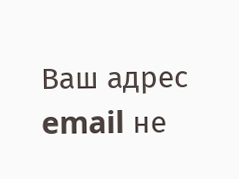Ваш адрес email не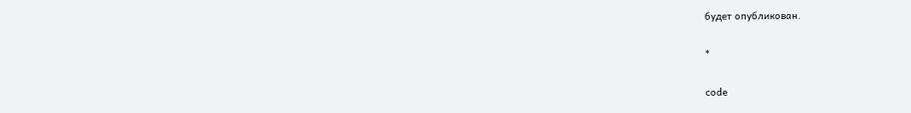будет опубликован.

*

code